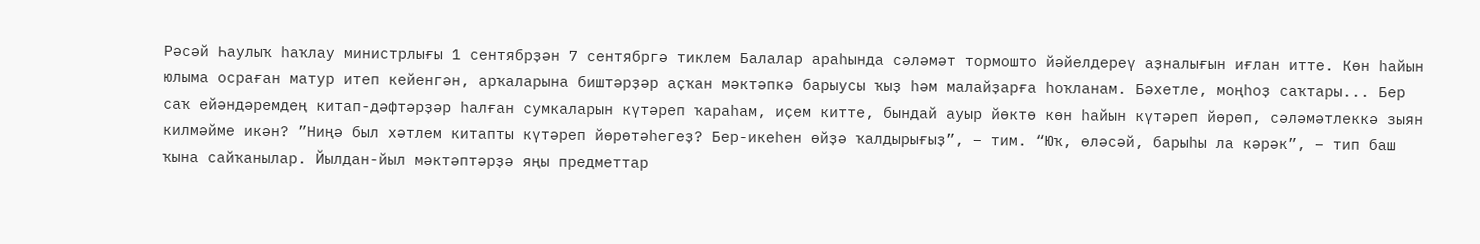Рәсәй Һаулыҡ һаҡлау министрлығы 1 сентябрҙән 7 сентябргә тиклем Балалар араһында сәләмәт тормошто йәйелдереү аҙналығын иғлан итте. Көн һайын юлыма осраған матур итеп кейенгән, арҡаларына биштәрҙәр аҫҡан мәктәпкә барыусы ҡыҙ һәм малайҙарға һоҡланам. Бәхетле, моңһоҙ саҡтары... Бер саҡ ейәндәремдең китап-дәфтәрҙәр һалған сумкаларын күтәреп ҡараһам, иҫем китте, бындай ауыр йөктө көн һайын күтәреп йөрөп, сәләмәтлеккә зыян килмәйме икән? ”Ниңә был хәтлем китапты күтәреп йөрөтәһегеҙ? Бер-икеһен өйҙә ҡалдырығыҙ”, – тим. “Юҡ, өләсәй, барыһы ла кәрәк”, – тип баш ҡына сайҡанылар. Йылдан-йыл мәктәптәрҙә яңы предметтар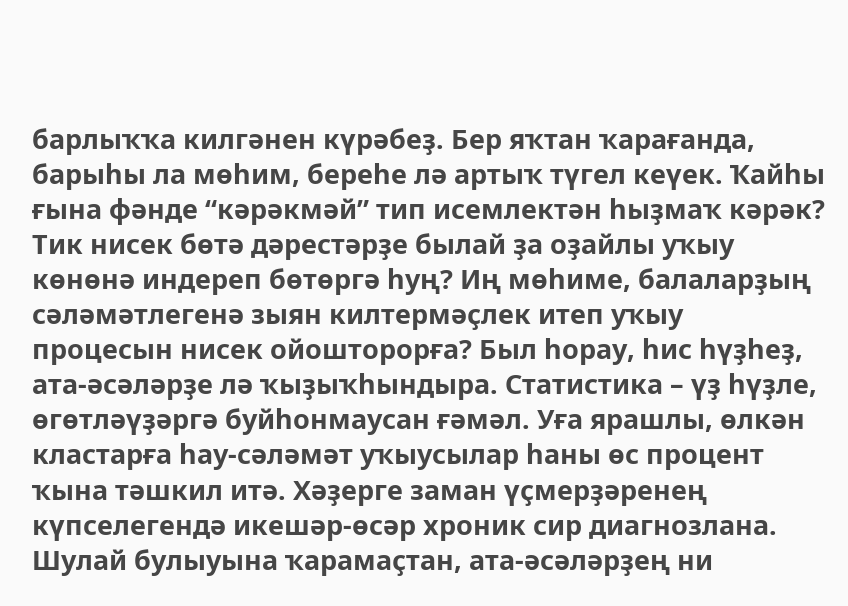барлыҡҡа килгәнен күрәбеҙ. Бер яҡтан ҡарағанда, барыһы ла мөһим, береһе лә артыҡ түгел кеүек. Ҡайһы ғына фәнде “кәрәкмәй” тип исемлектән һыҙмаҡ кәрәк? Тик нисек бөтә дәрестәрҙе былай ҙа оҙайлы уҡыу көнөнә индереп бөтөргә һуң? Иң мөһиме, балаларҙың сәләмәтлегенә зыян килтермәҫлек итеп уҡыу процесын нисек ойошторорға? Был һорау, һис һүҙһеҙ, ата-әсәләрҙе лә ҡыҙыҡһындыра. Статистика – үҙ һүҙле, өгөтләүҙәргә буйһонмаусан ғәмәл. Уға ярашлы, өлкән кластарға һау-сәләмәт уҡыусылар һаны өс процент ҡына тәшкил итә. Хәҙерге заман үҫмерҙәренең күпселегендә икешәр-өсәр хроник сир диагнозлана. Шулай булыуына ҡарамаҫтан, ата-әсәләрҙең ни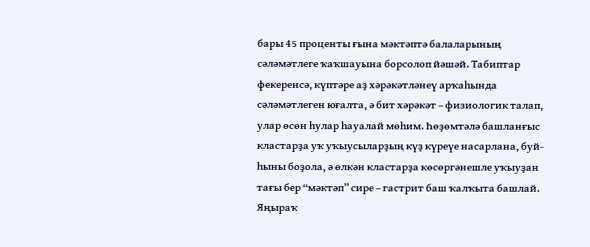бары 45 проценты ғына мәктәптә балаларының сәләмәтлеге ҡаҡшауына борсолоп йәшәй. Табиптар фекеренсә, күптәре аҙ хәрәкәтләнеү арҡаһында сәләмәтлеген юғалта, ә бит хәрәкәт – физиологик талап, улар өсөн һулар һауалай мөһим. Һөҙөмтәлә башланғыс кластарҙа уҡ уҡыусыларҙың күҙ күреүе насарлана, буй-һыны боҙола, ә өлкән кластарҙа көсөргәнешле уҡыуҙан тағы бер “мәктәп” сире – гастрит баш ҡалҡыта башлай. Яңыраҡ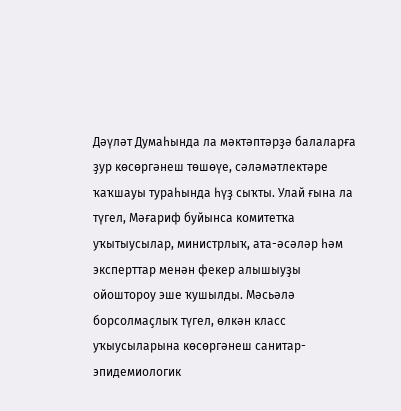Дәүләт Думаһында ла мәктәптәрҙә балаларға ҙур көсөргәнеш төшөүе, сәләмәтлектәре ҡаҡшауы тураһында һүҙ сыҡты. Улай ғына ла түгел, Мәғариф буйынса комитетҡа уҡытыусылар, министрлыҡ, ата-әсәләр һәм эксперттар менән фекер алышыуҙы ойоштороу эше ҡушылды. Мәсьәлә борсолмаҫлыҡ түгел, өлкән класс уҡыусыларына көсөргәнеш санитар-эпидемиологик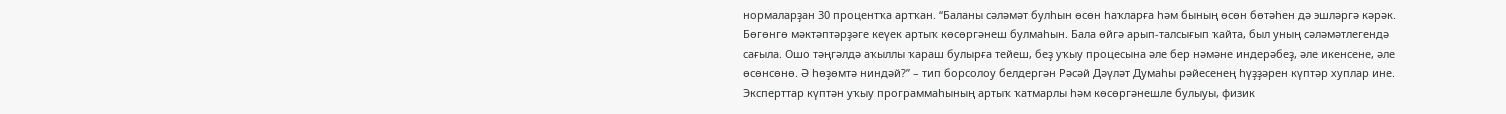нормаларҙан 30 процентҡа артҡан. “Баланы сәләмәт булһын өсөн һаҡларға һәм бының өсөн бөтәһен дә эшләргә кәрәк. Бөгөнгө мәктәптәрҙәге кеүек артыҡ көсөргәнеш булмаһын. Бала өйгә арып-талсығып ҡайта, был уның сәләмәтлегендә сағыла. Ошо тәңгәлдә аҡыллы ҡараш булырға тейеш, беҙ уҡыу процесына әле бер нәмәне индерәбеҙ, әле икенсене, әле өсөнсөнө. Ә һөҙөмтә ниндәй?” – тип борсолоу белдергән Рәсәй Дәүләт Думаһы рәйесенең һүҙҙәрен күптәр хуплар ине. Эксперттар күптән уҡыу программаһының артыҡ ҡатмарлы һәм көсөргәнешле булыуы, физик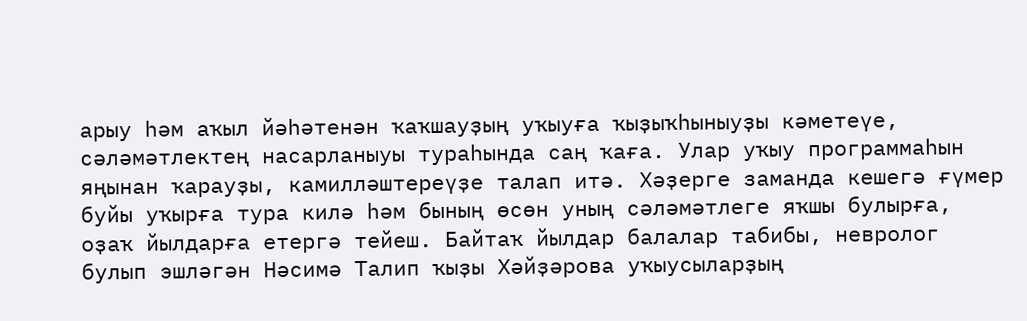арыу һәм аҡыл йәһәтенән ҡаҡшауҙың уҡыуға ҡыҙыҡһыныуҙы кәметеүе, сәләмәтлектең насарланыуы тураһында саң ҡаға. Улар уҡыу программаһын яңынан ҡарауҙы, камилләштереүҙе талап итә. Хәҙерге заманда кешегә ғүмер буйы уҡырға тура килә һәм бының өсөн уның сәләмәтлеге яҡшы булырға, оҙаҡ йылдарға етергә тейеш. Байтаҡ йылдар балалар табибы, невролог булып эшләгән Нәсимә Талип ҡыҙы Хәйҙәрова уҡыусыларҙың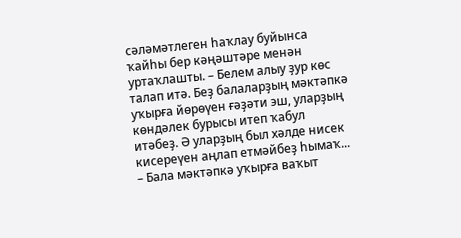сәләмәтлеген һаҡлау буйынса ҡайһы бер кәңәштәре менән уртаҡлашты. – Белем алыу ҙур көс талап итә. Беҙ балаларҙың мәктәпкә уҡырға йөрөүен ғәҙәти эш, уларҙың көндәлек бурысы итеп ҡабул итәбеҙ. Ә уларҙың был хәлде нисек кисереүен аңлап етмәйбеҙ һымаҡ... – Бала мәктәпкә уҡырға ваҡыт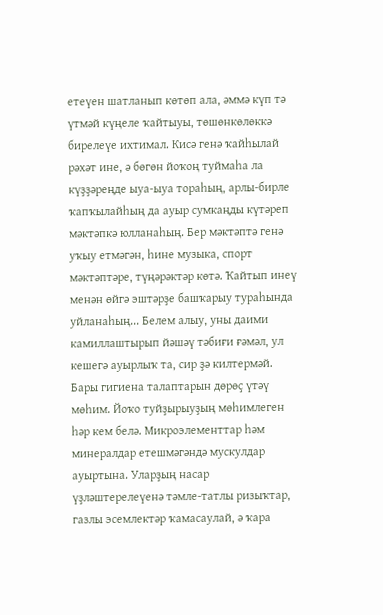етеүен шатланып көтөп ала, әммә күп тә үтмәй күңеле ҡайтыуы, төшөнкөлөккә бирелеүе ихтимал. Кисә генә ҡайһылай рәхәт ине, ә бөгөн йоҡоң туймаһа ла күҙҙәреңде ыуа-ыуа тораһың, арлы-бирле ҡапҡылайһың да ауыр сумкаңды күтәреп мәктәпкә юлланаһың. Бер мәктәптә генә уҡыу етмәгән, һине музыка, спорт мәктәптәре, түңәрәктәр көтә. Ҡайтып инеү менән өйгә эштәрҙе башҡарыу тураһында уйланаһың... Белем алыу, уны даими камиллаштырып йәшәү тәбиғи ғәмәл, ул кешегә ауырлыҡ та, сир ҙә килтермәй. Бары гигиена талаптарын дөрөҫ үтәү мөһим. Йоҡо туйҙырыуҙың мөһимлеген һәр кем белә. Микроэлементтар һәм минералдар етешмәгәндә мускулдар ауыртына. Уларҙың насар үҙләштерелеүенә тәмле-татлы ризыҡтар, газлы эсемлектәр ҡамасаулай, ә ҡара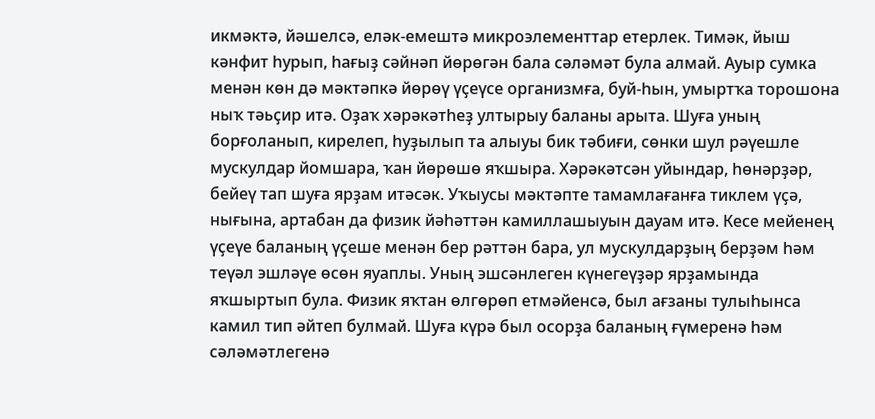икмәктә, йәшелсә, еләк-емештә микроэлементтар етерлек. Тимәк, йыш кәнфит һурып, һағыҙ сәйнәп йөрөгән бала сәләмәт була алмай. Ауыр сумка менән көн дә мәктәпкә йөрөү үҫеүсе организмға, буй-һын, умыртҡа торошона ныҡ тәьҫир итә. Оҙаҡ хәрәкәтһеҙ ултырыу баланы арыта. Шуға уның борғоланып, кирелеп, һуҙылып та алыуы бик тәбиғи, сөнки шул рәүешле мускулдар йомшара, ҡан йөрөшө яҡшыра. Хәрәкәтсән уйындар, һөнәрҙәр, бейеү тап шуға ярҙам итәсәк. Уҡыусы мәктәпте тамамлағанға тиклем үҫә, нығына, артабан да физик йәһәттән камиллашыуын дауам итә. Кесе мейенең үҫеүе баланың үҫеше менән бер рәттән бара, ул мускулдарҙың берҙәм һәм теүәл эшләүе өсөн яуаплы. Уның эшсәнлеген күнегеүҙәр ярҙамында яҡшыртып була. Физик яҡтан өлгөрөп етмәйенсә, был ағзаны тулыһынса камил тип әйтеп булмай. Шуға күрә был осорҙа баланың ғүмеренә һәм сәләмәтлегенә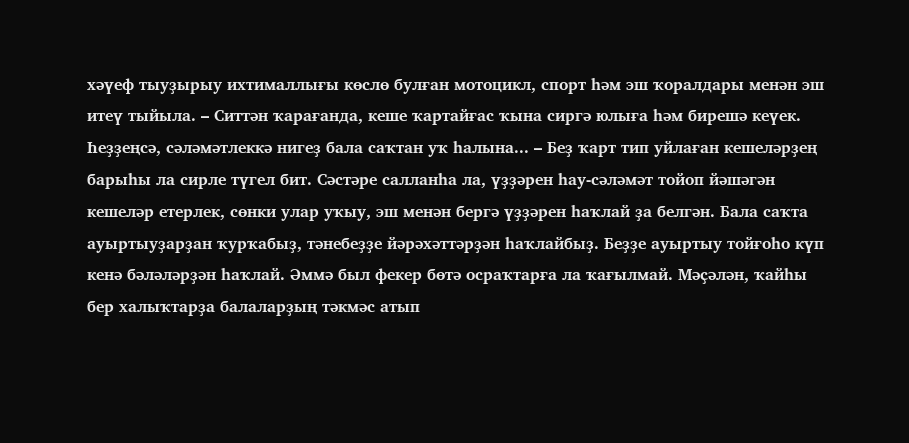хәүеф тыуҙырыу ихтималлығы көслө булған мотоцикл, спорт һәм эш ҡоралдары менән эш итеү тыйыла. – Ситтән ҡарағанда, кеше ҡартайғас ҡына сиргә юлыға һәм бирешә кеүек. Һеҙҙеңсә, сәләмәтлеккә нигеҙ бала саҡтан уҡ һалына... – Беҙ ҡарт тип уйлаған кешеләрҙең барыһы ла сирле түгел бит. Сәстәре салланһа ла, үҙҙәрен һау-сәләмәт тойоп йәшәгән кешеләр етерлек, сөнки улар уҡыу, эш менән бергә үҙҙәрен һаҡлай ҙа белгән. Бала саҡта ауыртыуҙарҙан ҡурҡабыҙ, тәнебеҙҙе йәрәхәттәрҙән һаҡлайбыҙ. Беҙҙе ауыртыу тойғоһо күп кенә бәләләрҙән һаҡлай. Әммә был фекер бөтә осраҡтарға ла ҡағылмай. Мәҫәлән, ҡайһы бер халыҡтарҙа балаларҙың тәкмәс атып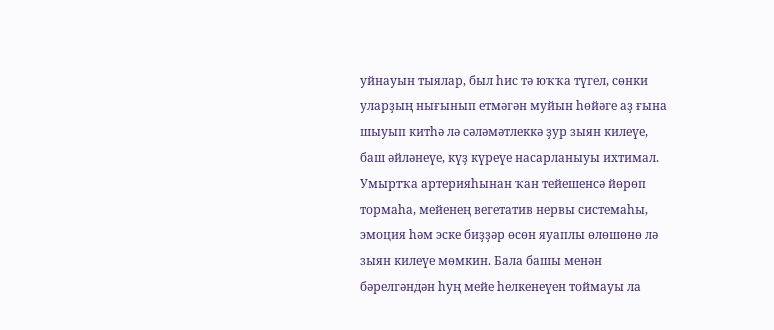уйнауын тыялар, был һис тә юҡҡа түгел, сөнки уларҙың нығынып етмәгән муйын һөйәге аҙ ғына шыуып китһә лә сәләмәтлеккә ҙур зыян килеүе, баш әйләнеүе, күҙ күреүе насарланыуы ихтимал. Умыртҡа артерияһынан ҡан тейешенсә йөрөп тормаһа, мейенең вегетатив нервы системаһы, эмоция һәм эске биҙҙәр өсөн яуаплы өлөшөнө лә зыян килеүе мөмкин. Бала башы менән бәрелгәндән һуң мейе һелкенеүен тоймауы ла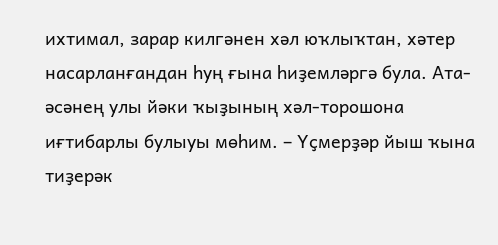ихтимал, зарар килгәнен хәл юҡлыҡтан, хәтер насарланғандан һуң ғына һиҙемләргә була. Ата-әсәнең улы йәки ҡыҙының хәл-торошона иғтибарлы булыуы мөһим. – Үҫмерҙәр йыш ҡына тиҙерәк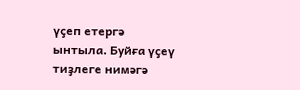үҫеп етергә ынтыла. Буйға үҫеү тиҙлеге нимәгә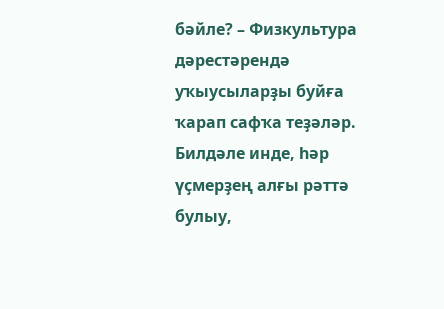бәйле? – Физкультура дәрестәрендә уҡыусыларҙы буйға ҡарап сафҡа теҙәләр. Билдәле инде, һәр үҫмерҙең алғы рәттә булыу,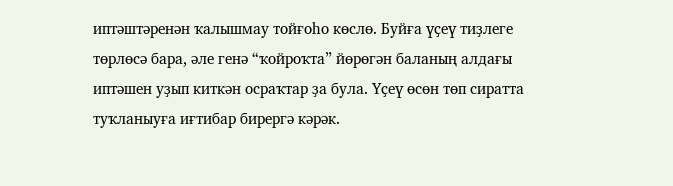иптәштәренән ҡалышмау тойғоһо көслө. Буйға үҫеү тиҙлеге төрлөсә бара, әле генә “ҡойроҡта” йөрөгән баланың алдағы иптәшен уҙып киткән осраҡтар ҙа була. Үҫеү өсөн төп сиратта туҡланыуға иғтибар бирергә кәрәк.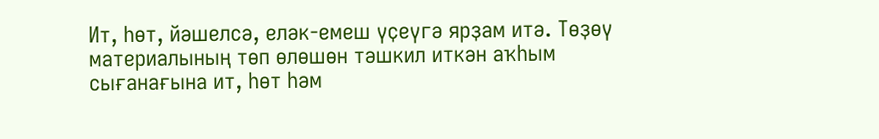Ит, һөт, йәшелсә, еләк-емеш үҫеүгә ярҙам итә. Төҙөү материалының төп өлөшөн тәшкил иткән аҡһым сығанағына ит, һөт һәм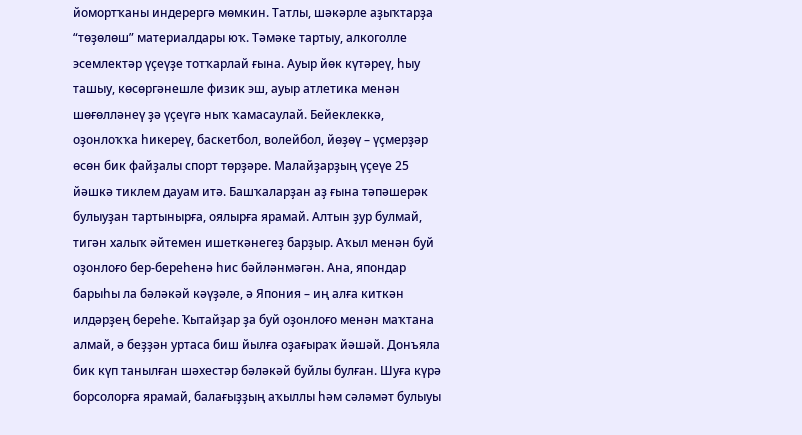йомортҡаны индерергә мөмкин. Татлы, шәкәрле аҙыҡтарҙа “төҙөлөш” материалдары юҡ. Тәмәке тартыу, алкоголле эсемлектәр үҫеүҙе тотҡарлай ғына. Ауыр йөк күтәреү, һыу ташыу, көсөргәнешле физик эш, ауыр атлетика менән шөғөлләнеү ҙә үҫеүгә ныҡ ҡамасаулай. Бейеклеккә, оҙонлоҡҡа һикереү, баскетбол, волейбол, йөҙөү – үҫмерҙәр өсөн бик файҙалы спорт төрҙәре. Малайҙарҙың үҫеүе 25 йәшкә тиклем дауам итә. Башҡаларҙан аҙ ғына тәпәшерәк булыуҙан тартынырға, оялырға ярамай. Алтын ҙур булмай, тигән халыҡ әйтемен ишеткәнегеҙ барҙыр. Аҡыл менән буй оҙонлоғо бер-береһенә һис бәйләнмәгән. Ана, япондар барыһы ла бәләкәй кәүҙәле, ә Япония – иң алға киткән илдәрҙең береһе. Ҡытайҙар ҙа буй оҙонлоғо менән маҡтана алмай, ә беҙҙән уртаса биш йылға оҙағыраҡ йәшәй. Донъяла бик күп танылған шәхестәр бәләкәй буйлы булған. Шуға күрә борсолорға ярамай, балағыҙҙың аҡыллы һәм сәләмәт булыуы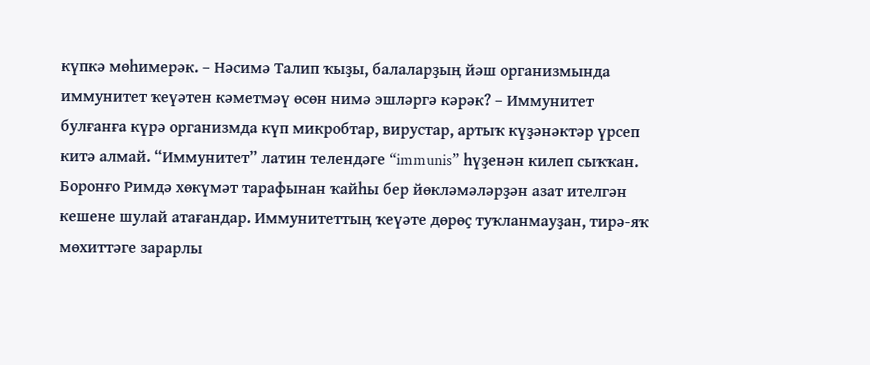күпкә мөһимерәк. – Нәсимә Талип ҡыҙы, балаларҙың йәш организмында иммунитет ҡеүәтен кәметмәү өсөн нимә эшләргә кәрәк? – Иммунитет булғанға күрә организмда күп микробтар, вирустар, артыҡ күҙәнәктәр үрсеп китә алмай. “Иммунитет” латин телендәге “immunis” һүҙенән килеп сыҡҡан. Боронғо Римдә хөкүмәт тарафынан ҡайһы бер йөкләмәләрҙән азат ителгән кешене шулай атағандар. Иммунитеттың ҡеүәте дөрөҫ туҡланмауҙан, тирә-яҡ мөхиттәге зарарлы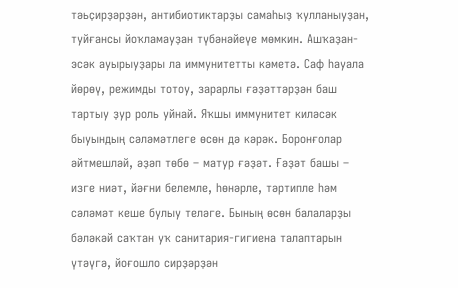тәьҫирҙәрҙән, антибиотиктарҙы самаһыҙ ҡулланыуҙан, туйғансы йоҡламауҙан түбәнәйеүе мөмкин. Ашҡаҙан-эсәк ауырыуҙары ла иммунитетты кәметә. Саф һауала йөрөү, режимды тотоу, зарарлы ғәҙәттәрҙән баш тартыу ҙур роль уйнай. Яҡшы иммунитет киләсәк быуындың сәләмәтлеге өсөн дә кәрәк. Боронғолар әйтмешләй, әҙәп төбө – матур ғәҙәт. Ғәҙәт башы – изге ниәт, йәғни белемле, һөнәрле, тәртипле һәм сәләмәт кеше булыу теләге. Бының өсөн балаларҙы бәләкәй саҡтан уҡ санитария-гигиена талаптарын үтәүгә, йоғошло сирҙәрҙән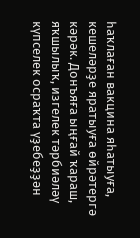һаҡлаған вакцина яһатыуға, кешеләрҙе яратыуға өйрәтергә кәрәк. Донъяға ыңғай ҡараш, яҡшылыҡ, изгелек тәрбиәләү күпселек осраҡта үҙебеҙҙән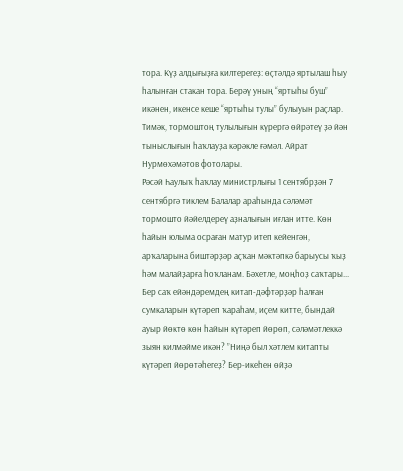тора. Күҙ алдығыҙға килтерегеҙ: өҫтәлдә яртылаш һыу һалынған стакан тора. Берәү уның “яртыһы буш” икәнен, икенсе кеше “яртыһы тулы” булыуын раҫлар. Тимәк, тормоштоң тулылығын күрергә өйрәтеү ҙә йән тыныслығын һаҡлауҙа кәрәкле ғәмәл. Айрат Нурмөхәмәтов фотолары.
Рәсәй Һаулыҡ һаҡлау министрлығы 1 сентябрҙән 7 сентябргә тиклем Балалар араһында сәләмәт тормошто йәйелдереү аҙналығын иғлан итте. Көн һайын юлыма осраған матур итеп кейенгән, арҡаларына биштәрҙәр аҫҡан мәктәпкә барыусы ҡыҙ һәм малайҙарға һоҡланам. Бәхетле, моңһоҙ саҡтары... Бер саҡ ейәндәремдең китап-дәфтәрҙәр һалған сумкаларын күтәреп ҡараһам, иҫем китте, бындай ауыр йөктө көн һайын күтәреп йөрөп, сәләмәтлеккә зыян килмәйме икән? ”Ниңә был хәтлем китапты күтәреп йөрөтәһегеҙ? Бер-икеһен өйҙә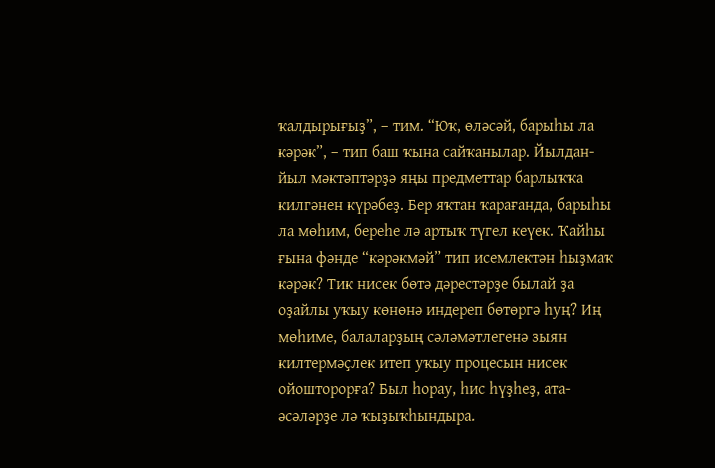ҡалдырығыҙ”, – тим. “Юҡ, өләсәй, барыһы ла кәрәк”, – тип баш ҡына сайҡанылар. Йылдан-йыл мәктәптәрҙә яңы предметтар барлыҡҡа килгәнен күрәбеҙ. Бер яҡтан ҡарағанда, барыһы ла мөһим, береһе лә артыҡ түгел кеүек. Ҡайһы ғына фәнде “кәрәкмәй” тип исемлектән һыҙмаҡ кәрәк? Тик нисек бөтә дәрестәрҙе былай ҙа оҙайлы уҡыу көнөнә индереп бөтөргә һуң? Иң мөһиме, балаларҙың сәләмәтлегенә зыян килтермәҫлек итеп уҡыу процесын нисек ойошторорға? Был һорау, һис һүҙһеҙ, ата-әсәләрҙе лә ҡыҙыҡһындыра.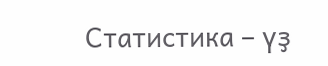Статистика – үҙ